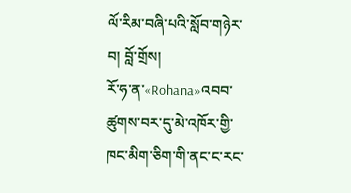ལོ་རིམ་བཞི་པའི་སློབ་གཉེར་བ། བློ་གྲོས།
རོ་ཧ་ན་«Rohana»འབབ་ཚུགས་བར་དུ་མེ་འཁོར་གྱི་ཁང་མིག་ཅིག་གི་ནང་ང་རང་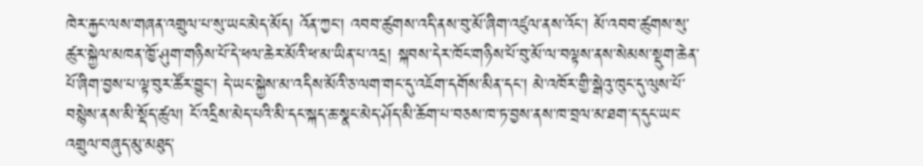ཁེར་རྐྱང་ལས་གཞན་འགྲུལ་པ་སུ་ཡང་མེད་མོད། འོན་ཀྱང་། འབབ་ཚུགས་འདི་ནས་བུ་མོ་ཞིག་འཛུལ་ནས་འོང་། མོ་འབབ་ཚུགས་སུ་ཚུར་སྐྱེལ་མཁན་ཁྱོ་ཤུག་གཉིས་པོ་དེ་ཕལ་ཆེར་མོའི་ཕ་མ་ཡིན་པ་འདྲ། སྐབས་དེར་ཁོང་གཉིས་པོ་བུ་མོ་ལ་བལྟས་ནས་སེམས་སྡུག་ཆེན་པོ་ཞིག་བྱས་པ་ལྟ་བུར་ཚོར་བྱུང་། དེ་ཡང་སྐྱེས་མ་འདིས་མོའི་ཅ་ལག་གང་དུ་འཇོག་དགོས་མིན་དང་། མེ་འཁོར་གྱི་སྒེའུ་ཁུང་དུ་ལུས་པོ་བསྙེས་ནས་མི་སྡོད་ཚུལ། ངོ་འདྲིས་མེད་པའི་མི་དང་སྐད་ཆ་སྣང་མེད་ཤོད་མི་ཆོག་པ་བཅས་ཁ་ཏ་བྱས་ནས་ཁ་བྲལ་མ་ཐག་ད་དུང་ཡང་འགྲུལ་བཞུད་མུ་མཐུད་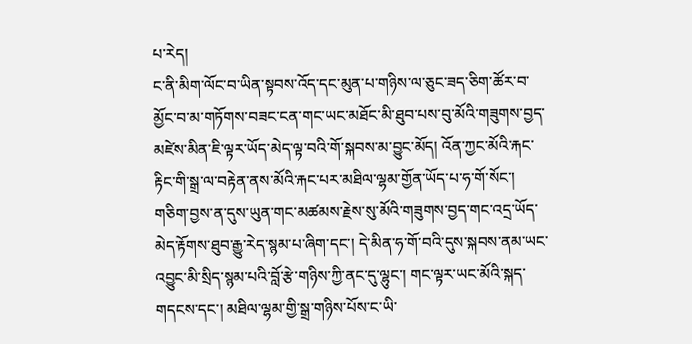པ་རེད།
ང་ནི་མིག་ལོང་བ་ཡིན་སྟབས་འོད་དང་མུན་པ་གཉིས་ལ་ཅུང་ཟད་ཅིག་ཚོར་བ་མྱོང་བ་མ་གཏོགས་བཟང་ངན་གང་ཡང་མཐོང་མི་ཐུབ་པས་བུ་མོའི་གཟུགས་བྱད་མཛེས་མིན་ཇི་ལྟར་ཡོད་མེད་ལྟ་བའི་གོ་སྐབས་མ་བྱུང་མོད། འོན་ཀྱང་མོའི་རྐང་རྟིང་གི་སྒྲ་ལ་བརྟེན་ནས་མོའི་རྐང་པར་མཐིལ་ལྷམ་གྱོན་ཡོད་པ་ཧ་གོ་སོང་། གཅིག་བྱས་ན་དུས་ཡུན་གང་མཚམས་རྗེས་སུ་མོའི་གཟུགས་བྱད་གང་འདྲ་ཡོད་མེད་རྟོགས་ཐུབ་རྒྱུ་རེད་སྙམ་པ་ཞིག་དང་། དེ་མིན་ཧ་གོ་བའི་དུས་སྐབས་ནམ་ཡང་འབྱུང་མི་སྲིད་སྙམ་པའི་བློ་རྩེ་གཉིས་ཀྱི་ནང་དུ་ལྷུང་། གང་ལྟར་ཡང་མོའི་སྐད་གདངས་དང་། མཐིལ་ལྷམ་གྱི་སྒྲ་གཉིས་པོས་ང་ཡི་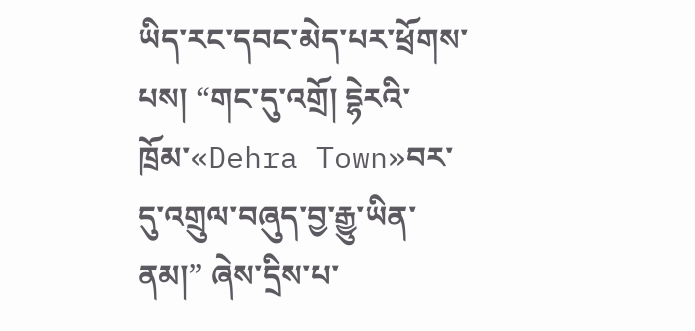ཡིད་རང་དབང་མེད་པར་ཕྲོགས་པས། “གང་དུ་འགྲོ། དྷེརའི་ཁྲོམ་«Dehra Town»བར་དུ་འགྲུལ་བཞུད་བྱ་རྒྱུ་ཡིན་ནམ།” ཞེས་དྲིས་པ་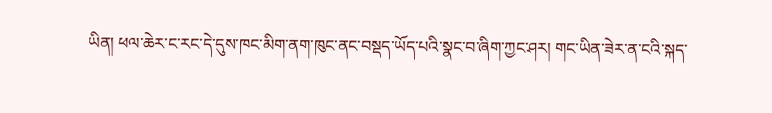ཡིན། ཕལ་ཆེར་ང་རང་དེ་དུས་ཁང་མིག་ནག་ཁུང་ནང་བསྡད་ཡོད་པའི་སྣང་བ་ཞིག་ཀྱང་ཤར། གང་ཡིན་ཟེར་ན་ངའི་སྐད་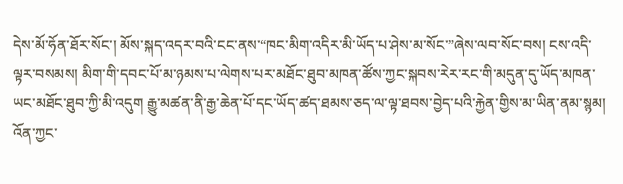དེས་མོ་ཧོན་ཐོར་སོང་། མོས་སྐད་འདར་བའི་ངང་ནས་“ཁང་མིག་འདིར་མི་ཡོད་པ་ཤེས་མ་སོང་”ཞེས་ལབ་སོང་བས། ངས་འདི་ལྟར་བསམས། མིག་གི་དབང་པོ་མ་ཉམས་པ་ལེགས་པར་མཐོང་ཐུབ་མཁན་ཚོས་ཀྱང་སྐབས་རེར་རང་གི་མདུན་དུ་ཡོད་མཁན་ཡང་མཐོང་ཐུབ་ཀྱི་མི་འདུག རྒྱུ་མཚན་ནི་རྒྱ་ཆེན་པོ་དང་ཡོད་ཚད་ཐམས་ཅད་ལ་ལྟ་ཐབས་བྱེད་པའི་རྐྱེན་གྱིས་མ་ཡིན་ནམ་སྙམ། འོན་ཀྱང་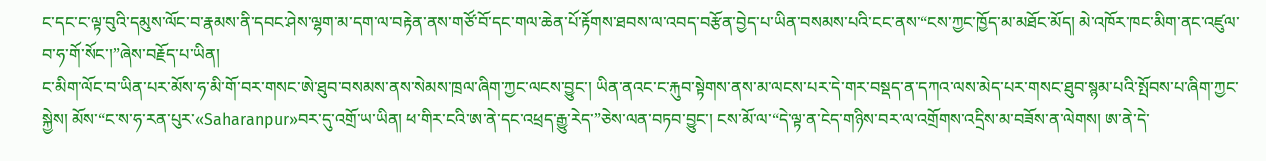ང་དང་ང་ལྟ་བུའི་དམུས་ལོང་བ་རྣམས་ནི་དབང་ཤེས་ལྷག་མ་དག་ལ་བརྟེན་ནས་གཙོ་བོ་དང་གལ་ཆེན་པོ་རྟོགས་ཐབས་ལ་འབད་བརྩོན་བྱེད་པ་ཡིན་བསམས་པའི་ངང་ནས་“ངས་ཀྱང་ཁྱོད་མ་མཐོང་མོད། མེ་འཁོར་ཁང་མིག་ནང་འཛུལ་བ་ཧ་གོ་སོང་།”ཞེས་བརྗོད་པ་ཡིན།
ང་མིག་ལོང་བ་ཡིན་པར་མོས་ཧ་མི་གོ་བར་གསང་ཨེ་ཐུབ་བསམས་ནས་སེམས་ཁྲལ་ཞིག་ཀྱང་ལངས་བྱུང་། ཡིན་ནའང་ང་རྐུབ་སྟེགས་ནས་མ་ལངས་པར་དེ་གར་བསྡད་ན་དཀའ་ལས་མེད་པར་གསང་ཐུབ་སྙམ་པའི་སྤོབས་པ་ཞིག་ཀྱང་སྐྱེས། མོས་“ང་ས་ཧ་རན་པུར་«Saharanpur»བར་དུ་འགྲོ་ཡ་ཡིན། ཕ་གིར་ངའི་ཨ་ནེ་དང་འཕྲད་རྒྱུ་རེད་”ཅེས་ལན་བཏབ་བྱུང་། ངས་མོ་ལ་“དེ་ལྟ་ན་ངེད་གཉིས་བར་ལ་འགྲོགས་འདྲིས་མ་བཟོས་ན་ལེགས། ཨ་ནེ་དེ་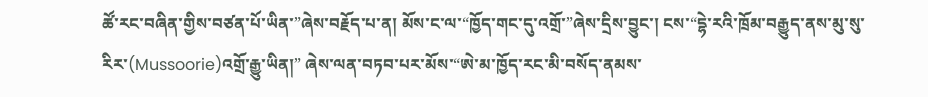ཚོ་རང་བཞིན་གྱིས་བཙན་པོ་ཡིན་”ཞེས་བརྗོད་པ་ན། མོས་ང་ལ་“ཁྱོད་གང་དུ་འགྲོ་”ཞེས་དྲིས་བྱུང་། ངས་“དྷེ་རའི་ཁྲོམ་བརྒྱུད་ནས་མུ་སུ་རིར་(Mussoorie)འགྲོ་རྒྱུ་ཡིན།” ཞེས་ལན་བཏབ་པར་མོས་“ཨེ་མ་ཁྱོད་རང་མི་བསོད་ནམས་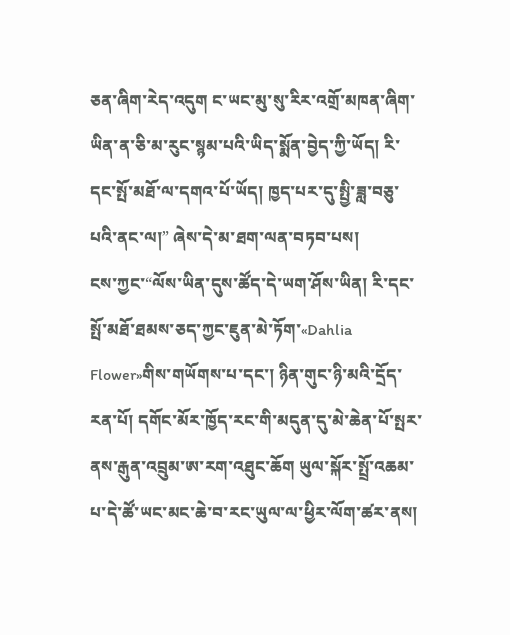ཅན་ཞིག་རེད་འདུག ང་ཡང་མུ་སུ་རིར་འགྲོ་མཁན་ཞིག་ཡིན་ན་ཅི་མ་རུང་སྙམ་པའི་ཡིད་སྨོན་བྱེད་ཀྱི་ཡོད། རི་དང་སྤོ་མཐོ་ལ་དགའ་པོ་ཡོད། ཁྱད་པར་དུ་སྤྱི་ཟླ་བཅུ་པའི་ནང་ལ།” ཞེས་དེ་མ་ཐག་ལན་བཏབ་པས།
ངས་ཀྱང་“ལོས་ཡིན་དུས་ཚོད་དེ་ཡག་ཤོས་ཡིན། རི་དང་སྤོ་མཐོ་ཐམས་ཅད་ཀྱང་ཇུན་མེ་ཏོག་«Dahlia Flower»གིས་གཡོགས་པ་དང་། ཉིན་གུང་ཉི་མའི་དྲོད་རན་པོ། དགོང་མོར་ཁྱོད་རང་གི་མདུན་དུ་མེ་ཆེན་པོ་སྤར་ནས་རྒུན་འབྲུམ་ཨ་རག་འཐུང་ཆོག ཡུལ་སྐོར་སྤྲོ་འཆམ་པ་དེ་ཚོ་ཡང་མང་ཆེ་བ་རང་ཡུལ་ལ་ཕྱིར་ལོག་ཚར་ནས།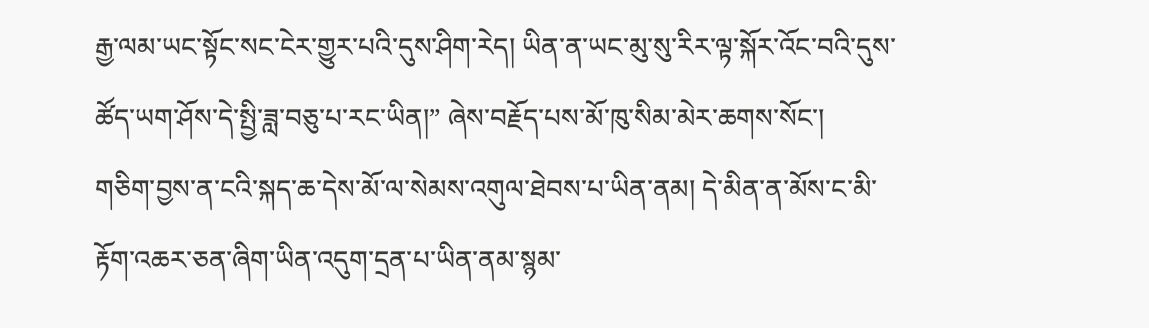རྒྱ་ལམ་ཡང་སྟོང་སང་ངེར་གྱུར་པའི་དུས་ཤིག་རེད། ཡིན་ན་ཡང་མུ་སུ་རིར་ལྟ་སྐོར་འོང་བའི་དུས་ཚོད་ཡག་ཤོས་དེ་སྤྱི་ཟླ་བཅུ་པ་རང་ཡིན།” ཞེས་བརྗོད་པས་མོ་ཁུ་སིམ་མེར་ཆགས་སོང་།
གཅིག་བྱས་ན་ངའི་སྐད་ཆ་དེས་མོ་ལ་སེམས་འགུལ་ཐེབས་པ་ཡིན་ནམ། དེ་མིན་ན་མོས་ང་མི་རྟོག་འཆར་ཅན་ཞིག་ཡིན་འདུག་དྲན་པ་ཡིན་ནམ་སྙམ་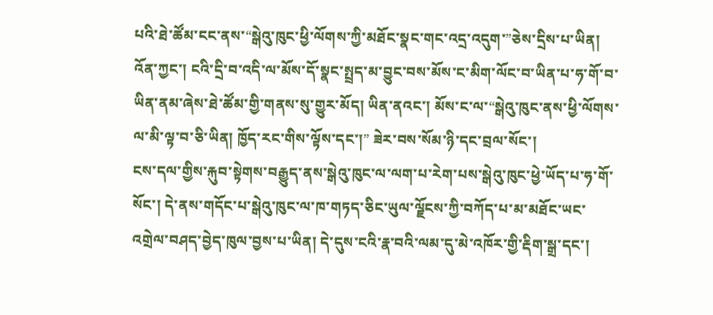པའི་ཐེ་ཚོམ་ངང་ནས་“སྒེའུ་ཁུང་ཕྱི་ལོགས་ཀྱི་མཐོང་སྣང་གང་འདྲ་འདུག་”ཅེས་དྲིས་པ་ཡིན། འོན་ཀྱང་། ངའི་དྲི་བ་འདི་ལ་མོས་དོ་སྣང་སྤྲད་མ་བྱུང་བས་མོས་ང་མིག་ལོང་བ་ཡིན་པ་ཧ་གོ་བ་ཡིན་ནམ་ཞེས་ཐེ་ཚོམ་གྱི་གནས་སུ་གྱུར་མོད། ཡིན་ནའང་། མོས་ང་ལ་“སྒེའུ་ཁུང་ནས་ཕྱི་ལོགས་ལ་མི་ལྟ་བ་ཅི་ཡིན། ཁྱོད་རང་གིས་ལྟོས་དང་།” ཟེར་བས་སོམ་ཉི་དང་བྲལ་སོང་།
ངས་དལ་གྱིས་རྐུབ་སྟེགས་བརྒྱུད་ནས་སྒེའུ་ཁུང་ལ་ལག་པ་རེག་པས་སྒེའུ་ཁུང་ཕྱེ་ཡོད་པ་ཧ་གོ་སོང་། དེ་ནས་གདོང་པ་སྒེའུ་ཁུང་ལ་ཁ་གཏད་ཅིང་ཡུལ་ལྗོངས་ཀྱི་བཀོད་པ་མ་མཐོང་ཡང་འགྲེལ་བཤད་བྱེད་ཁུལ་བྱས་པ་ཡིན། དེ་དུས་ངའི་རྣ་བའི་ལམ་དུ་མེ་འཁོར་གྱི་རྡིག་སྒྲ་དང་།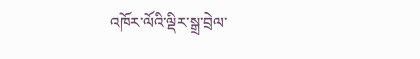འཁོར་ལོའི་ལྡིར་སྒྲ་བྲེལ་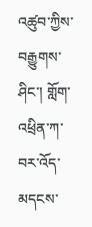འཚུབ་ཀྱིས་བརྒྱུགས་ཤིང་། གློག་འཕྲིན་ཀ་བར་འོད་མདངས་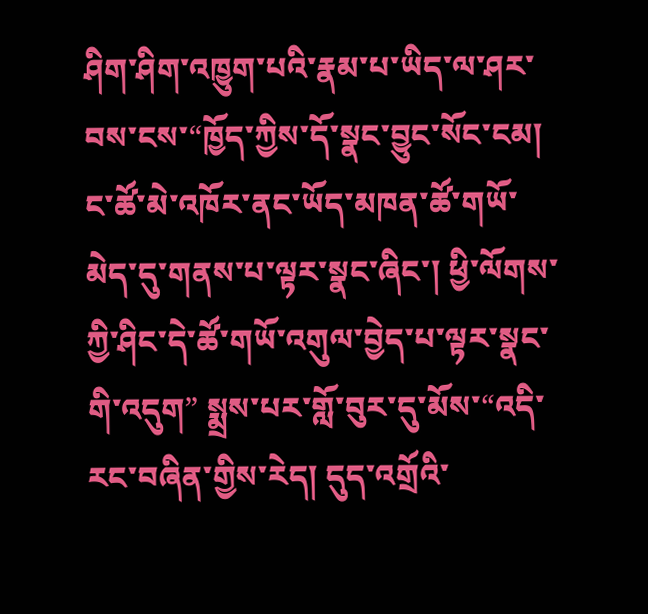ཤིག་ཤིག་འཁྱུག་པའི་རྣམ་པ་ཡིད་ལ་ཤར་བས་ངས་“ཁྱོད་ཀྱིས་དོ་སྣང་བྱུང་སོང་ངམ། ང་ཚོ་མེ་འཁོར་ནང་ཡོད་མཁན་ཚོ་གཡོ་མེད་དུ་གནས་པ་ལྟར་སྣང་ཞིང་། ཕྱི་ལོགས་ཀྱི་ཤིང་དེ་ཚོ་གཡོ་འགུལ་བྱེད་པ་ལྟར་སྣང་གི་འདུག” སྨྲས་པར་གློ་བུར་དུ་མོས་“འདི་རང་བཞིན་གྱིས་རེད། དུད་འགྲོའི་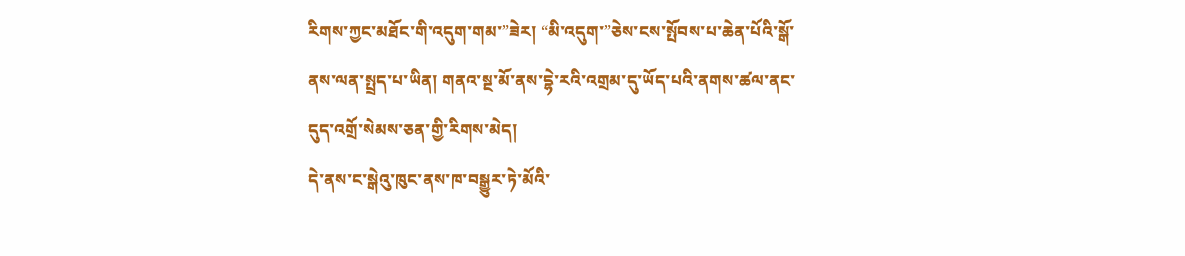རིགས་ཀྱང་མཐོང་གི་འདུག་གམ་”ཟེར། “མི་འདུག་”ཅེས་ངས་སྤོབས་པ་ཆེན་པོའི་སྒོ་ནས་ལན་སྤྲད་པ་ཡིན། གནའ་སྔ་མོ་ནས་དྷེ་རའི་འགྲམ་དུ་ཡོད་པའི་ནགས་ཚལ་ནང་དུད་འགྲོ་སེམས་ཅན་གྱི་རིགས་མེད།
དེ་ནས་ང་སྒེའུ་ཁུང་ནས་ཁ་བསྒྱུར་ཏེ་མོའི་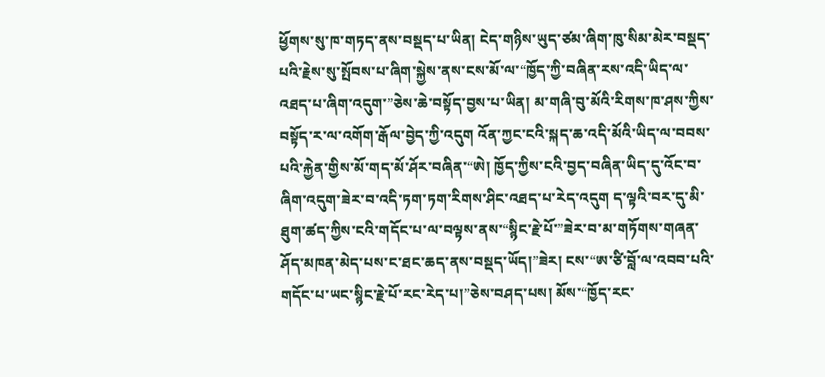ཕྱོགས་སུ་ཁ་གཏད་ནས་བསྡད་པ་ཡིན། ངེད་གཉིས་ཡུད་ཙམ་ཞིག་ཁུ་སིམ་མེར་བསྡད་པའི་རྗེས་སུ་སྤོབས་པ་ཞིག་སྐྱེས་ནས་ངས་མོ་ལ་“ཁྱོད་ཀྱི་བཞིན་རས་འདི་ཡིད་ལ་འཐད་པ་ཞིག་འདུག་”ཅེས་ཆེ་བསྟོད་བྱས་པ་ཡིན། མ་གཞི་བུ་མོའི་རིགས་ཁ་ཤས་ཀྱིས་བསྟོད་ར་ལ་འགོག་རྒོལ་བྱེད་ཀྱི་འདུག འོན་ཀྱང་ངའི་སྐད་ཆ་འདི་མོའི་ཡིད་ལ་བབས་པའི་རྐྱེན་གྱིས་མོ་གད་མོ་ཤོར་བཞིན་“ཨེ། ཁྱོད་ཀྱིས་ངའི་བྱད་བཞིན་ཡིད་དུ་འོང་བ་ཞིག་འདུག་ཟེར་བ་འདི་ཏག་ཏག་རིགས་ཤིང་འཐད་པ་རེད་འདུག ད་ལྟའི་བར་དུ་མི་ཐུག་ཚད་ཀྱིས་ངའི་གདོང་པ་ལ་བལྟས་ནས་“སྙིང་རྗེ་པོ་”ཟེར་བ་མ་གཏོགས་གཞན་ཤོད་མཁན་མེད་པས་ང་ཐང་ཆད་ནས་བསྡད་ཡོད།”ཟེར། ངས་“ཨ་ཙི་བློ་ལ་འབབ་པའི་གདོང་པ་ཡང་སྙིང་རྗེ་པོ་རང་རེད་པ།”ཅེས་བཤད་པས། མོས་“ཁྱོད་རང་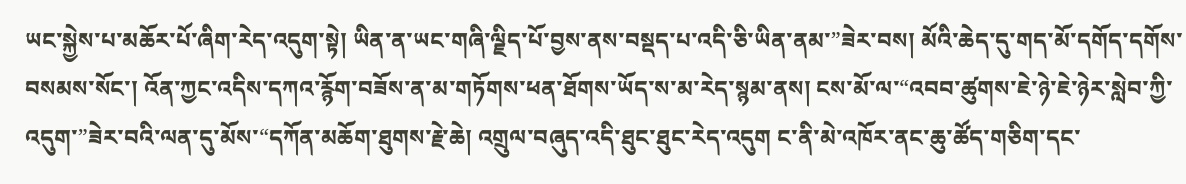ཡང་སྐྱེས་པ་མཆོར་པོ་ཞིག་རེད་འདུག་སྟེ། ཡིན་ན་ཡང་གཞི་ལྗིད་པོ་བྱས་ནས་བསྡད་པ་འདི་ཅི་ཡིན་ནམ་”ཟེར་བས། མོའི་ཆེད་དུ་གད་མོ་དགོད་དགོས་བསམས་སོང་། འོན་ཀྱང་འདིས་དཀའ་རྙོག་བཟོས་ན་མ་གཏོགས་ཕན་ཐོགས་ཡོད་ས་མ་རེད་སྙམ་ནས། ངས་མོ་ལ་“འབབ་ཚུགས་ཇེ་ཉེ་ཇེ་ཉེར་སླེབ་ཀྱི་འདུག་”ཟེར་བའི་ལན་དུ་མོས་“དཀོན་མཆོག་ཐུགས་རྗེ་ཆེ། འགྲུལ་བཞུད་འདི་ཐུང་ཐུང་རེད་འདུག ང་ནི་མེ་འཁོར་ནང་ཆུ་ཚོད་གཅིག་དང་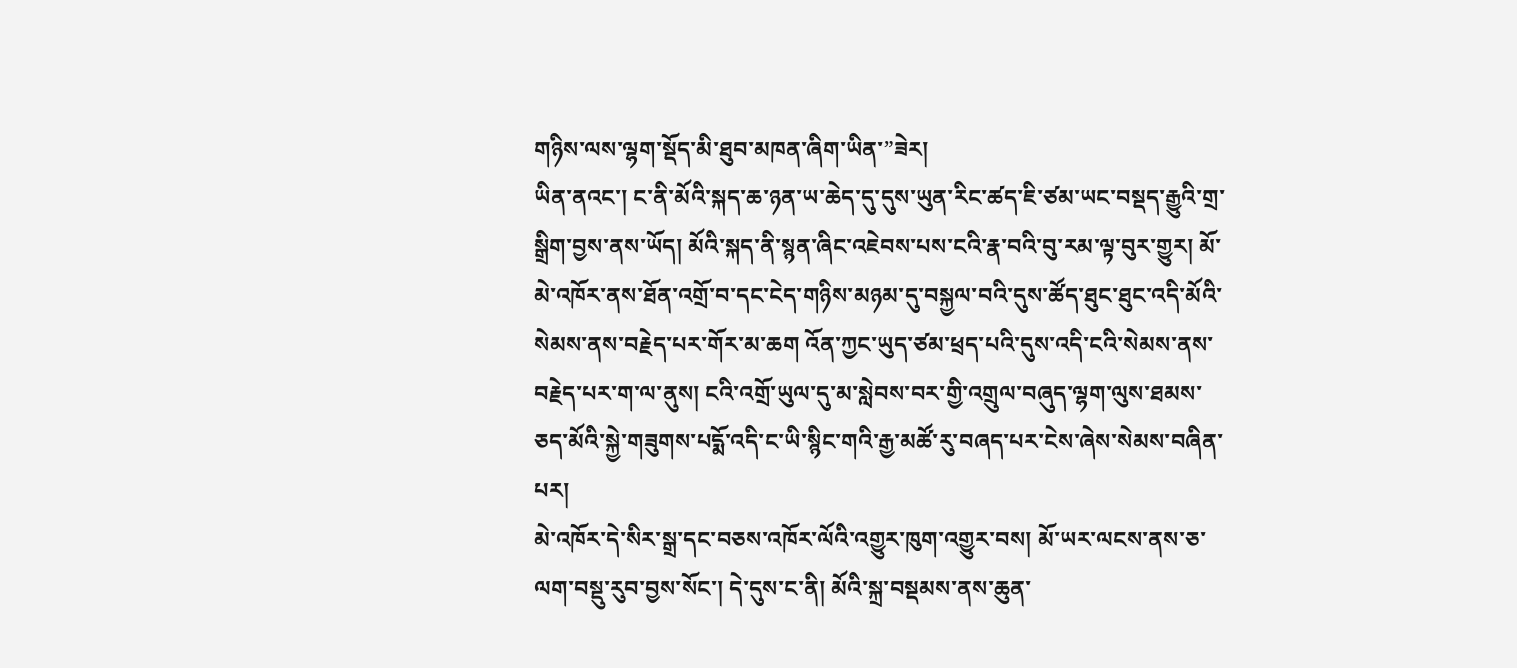གཉིས་ལས་ལྷག་སྡོད་མི་ཐུབ་མཁན་ཞིག་ཡིན་”ཟེར།
ཡིན་ནའང་། ང་ནི་མོའི་སྐད་ཆ་ཉན་ཡ་ཆེད་དུ་དུས་ཡུན་རིང་ཚད་ཇི་ཙམ་ཡང་བསྡད་རྒྱུའི་གྲ་སྒྲིག་བྱས་ནས་ཡོད། མོའི་སྐད་ནི་སྙན་ཞིང་འཇེབས་པས་ངའི་རྣ་བའི་བུ་རམ་ལྟ་བུར་གྱུར། མོ་མེ་འཁོར་ནས་ཐོན་འགྲོ་བ་དང་ངེད་གཉིས་མཉམ་དུ་བསྐྱལ་བའི་དུས་ཚོད་ཐུང་ཐུང་འདི་མོའི་སེམས་ནས་བརྗེད་པར་གོར་མ་ཆག འོན་ཀྱང་ཡུད་ཙམ་ཕྲད་པའི་དུས་འདི་ངའི་སེམས་ནས་བརྗེད་པར་ག་ལ་ནུས། ངའི་འགྲོ་ཡུལ་དུ་མ་སླེབས་བར་གྱི་འགྲུལ་བཞུད་ལྷག་ལུས་ཐམས་ཅད་མོའི་སྐྱེ་གཟུགས་པདྨོ་འདི་ང་ཡི་སྙིང་གའི་རྒྱ་མཚོ་རུ་བཞད་པར་ངེས་ཞེས་སེམས་བཞིན་པར།
མེ་འཁོར་དེ་སིར་སྒྲ་དང་བཅས་འཁོར་ལོའི་འགྱུར་ཁུག་འགྱུར་བས། མོ་ཡར་ལངས་ནས་ཅ་ལག་བསྡུ་རུབ་བྱས་སོང་། དེ་དུས་ང་ནི། མོའི་སྐྲ་བསྡམས་ནས་ཆུན་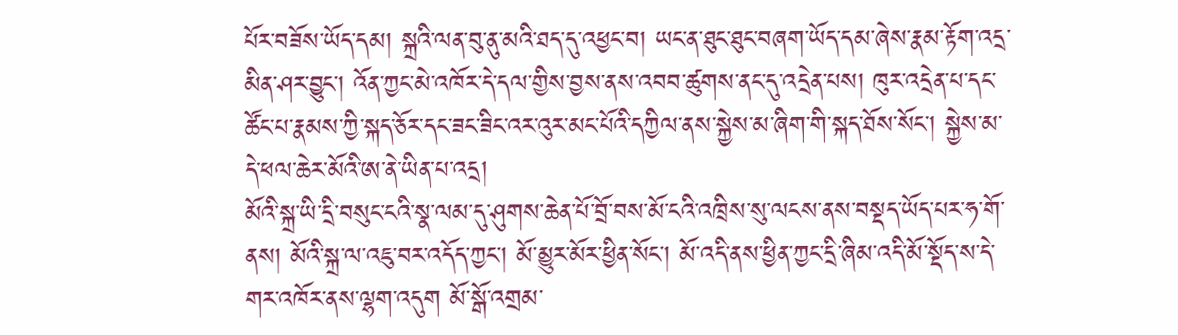པོར་བཟོས་ཡོད་དམ། སྐྲའི་ལན་བུ་ནུ་མའི་ཐད་དུ་འཕྱང་བ། ཡང་ན་ཐུང་ཐུང་བཞག་ཡོད་དམ་ཞེས་རྣམ་རྟོག་འདྲ་མིན་ཤར་བྱུང་། འོན་ཀྱང་མེ་འཁོར་དེ་དལ་གྱིས་བྱས་ནས་འབབ་ཚུགས་ནང་དུ་འདྲེན་པས། ཁུར་འདྲེན་པ་དང་ཚོང་པ་རྣམས་ཀྱི་སྐད་ཅོར་དང་ཟང་ཟིང་འར་འུར་མང་པོའི་དཀྱིལ་ནས་སྐྱེས་མ་ཞིག་གི་སྐད་ཐོས་སོང་། སྐྱེས་མ་དེ་ཕལ་ཆེར་མོའི་ཨ་ནེ་ཡིན་པ་འདྲ།
མོའི་སྐྲ་ཡི་དྲི་བསུང་ངའི་སྣ་ལམ་དུ་ཤུགས་ཆེན་པོ་བྲོ་བས་མོ་ངའི་འཁྲིས་སུ་ལངས་ནས་བསྡད་ཡོད་པར་ཧ་གོ་ནས། མོའི་སྐྲ་ལ་འཇུ་བར་འདོད་ཀྱང་། མོ་མྱུར་མོར་ཕྱིན་སོང་། མོ་འདི་ནས་ཕྱིན་ཀྱང་དྲི་ཞིམ་འདི་མོ་སྡོད་ས་དེ་གར་འཁོར་ནས་ལྷག་འདུག མོ་སྒོ་འགྲམ་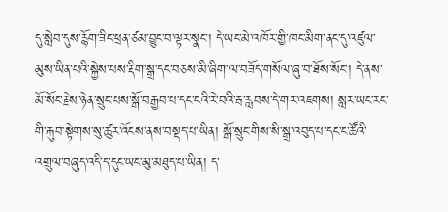དུ་སླེབ་དུས་རྙོག་ཟིང་ཕྲན་ཙམ་བྱུང་བ་ལྟར་སྣང་། དེ་ཡང་མེ་འཁོར་གྱི་ཁང་མིག་ནང་དུ་འཛུལ་མུས་ཡིན་པའི་སྐྱེས་པས་རྡིག་སྒྲ་དང་བཅས་མི་ཞིག་ལ་བཟོད་གསོལ་ཞུ་བ་ཐོས་སོང་། དེ་ནས་མོ་སོང་རྗེས་ཉེན་སྲུང་པས་སྒོ་བརྒྱབ་པ་དང་ངའི་རེ་བའི་རྦ་རླབས་དེ་གར་འཇགས། སླར་ཡང་རང་གི་རྐུབ་སྟེགས་སུ་ཚུར་འོངས་ནས་བསྡད་པ་ཡིན། སྒོ་སྲུང་གིས་སི་སྒྲ་འབུད་པ་དང་ང་ཚོའི་འགྲུལ་བཞུད་འདི་ད་དུང་ཡང་མུ་མཐུད་པ་ཡིན། ད་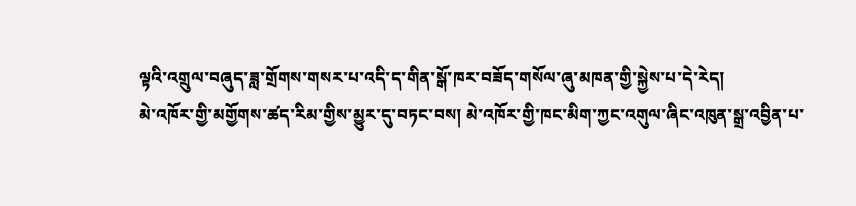ལྟའི་འགྲུལ་བཞུད་ཟླ་གྲོགས་གསར་པ་འདི་ད་གིན་སྒོ་ཁར་བཟོད་གསོལ་ཞུ་མཁན་གྱི་སྐྱེས་པ་དེ་རེད།
མེ་འཁོར་གྱི་མགྱོགས་ཚད་རིམ་གྱིས་མྱུར་དུ་བཏང་བས། མེ་འཁོར་གྱི་ཁང་མིག་ཀྱང་འགུལ་ཞིང་འཁུན་སྒྲ་འབྱིན་པ་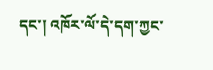དང་། འཁོར་ལོ་དེ་དག་ཀྱང་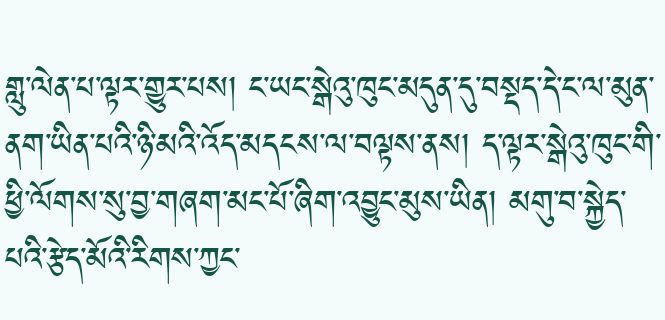གླུ་ལེན་པ་ལྟར་གྱུར་པས། ང་ཡང་སྒེའུ་ཁུང་མདུན་དུ་བསྡད་དེ་ང་ལ་མུན་ནག་ཡིན་པའི་ཉི་མའི་འོད་མདངས་ལ་བལྟས་ནས། ད་ལྟར་སྒེའུ་ཁུང་གི་ཕྱི་ལོགས་སུ་བྱ་གཞག་མང་པོ་ཞིག་འབྱུང་མུས་ཡིན། མགུ་བ་སྐྱེད་པའི་རྩེད་མོའི་རིགས་ཀྱང་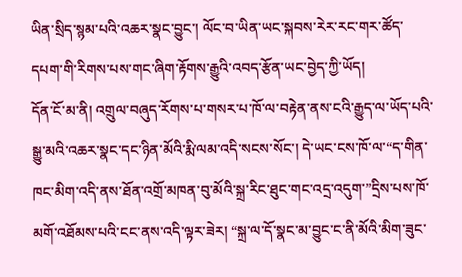ཡིན་སྲིད་སྙམ་པའི་འཆར་སྣང་བྱུང་། ལོང་བ་ཡིན་ཡང་སྐབས་རེར་རང་གར་ཚོད་དཔག་གི་རིགས་པས་གང་ཞིག་རྟོགས་རྒྱུའི་འབད་རྩོན་ཡང་བྱེད་ཀྱི་ཡོད།
དོན་ངོ་མ་ནི། འགྲུལ་བཞུད་རོགས་པ་གསར་པ་ཁོ་ལ་བརྟེན་ནས་ངའི་རྒྱུད་ལ་ཡོད་པའི་སྒྱུ་མའི་འཆར་སྣང་དང་ཉིན་མོའི་རྨི་ལམ་འདི་སངས་སོང་། དེ་ཡང་ངས་ཁོ་ལ་“ད་གིན་ཁང་མིག་འདི་ནས་ཐོན་འགྲོ་མཁན་བུ་མོའི་སྐྲ་རིང་ཐུང་གང་འདྲ་འདུག་”དྲིས་པས་ཁོ་མགོ་འཐོམས་པའི་ངང་ནས་འདི་ལྟར་ཟེར། “སྐྲ་ལ་དོ་སྣང་མ་བྱུང་ང་ནི་མོའི་མིག་ཟུང་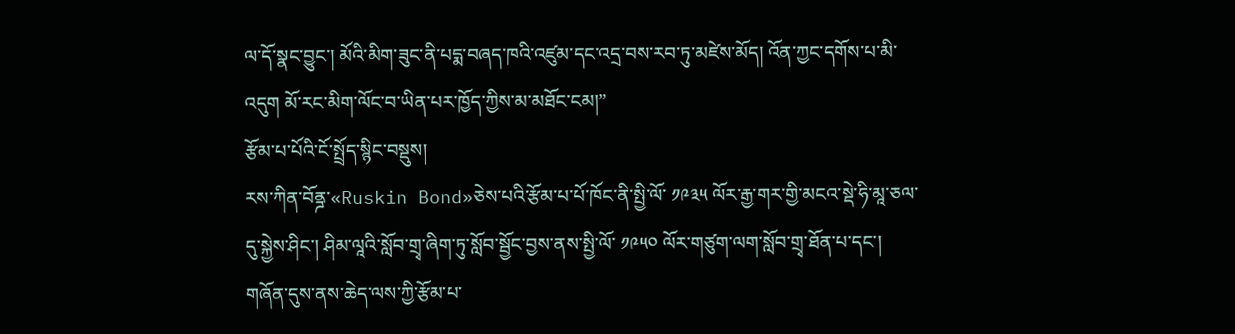ལ་དོ་སྣང་བྱུང་། མོའི་མིག་ཟུང་ནི་པདྨ་བཞད་ཁའི་འཛུམ་དང་འདྲ་བས་རབ་ཏུ་མཛེས་མོད། འོན་ཀྱང་དགོས་པ་མི་འདུག མོ་རང་མིག་ལོང་བ་ཡིན་པར་ཁྱོད་ཀྱིས་མ་མཐོང་ངམ།”
རྩོམ་པ་པོའི་ངོ་སྤྲོད་སྙིང་བསྡུས།
རས་ཀིན་བོནྜ་«Ruskin Bond»ཅེས་པའི་རྩོམ་པ་པོ་ཁོང་ནི་སྤྱི་ལོ་ ༡༩༣༥ ལོར་རྒྱ་གར་གྱི་མངའ་སྡེ་ཧི་མཱ་ཅལ་དུ་སྐྱེས་ཤིང་། ཤིམ་ལཱའི་སློབ་གྲྭ་ཞིག་ཏུ་སློབ་སྦྱོང་བྱས་ནས་སྤྱི་ལོ་ ༡༩༥༠ ལོར་གཙུག་ལག་སློབ་གྲྭ་ཐོན་པ་དང་། གཞོན་དུས་ནས་ཆེད་ལས་ཀྱི་རྩོམ་པ་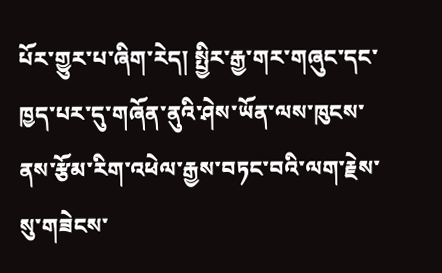པོར་གྱུར་པ་ཞིག་རེད། སྤྱིར་རྒྱ་གར་གཞུང་དང་ཁྱད་པར་དུ་གཞོན་ནུའི་ཤེས་ཡོན་ལས་ཁུངས་ནས་རྩོམ་རིག་འཕེལ་རྒྱས་བཏང་བའི་ལག་རྗེས་སུ་གཟེངས་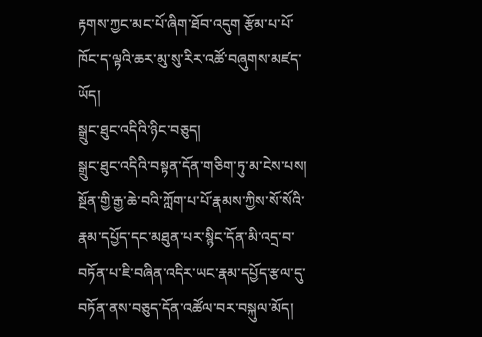རྟགས་ཀྱང་མང་པོ་ཞིག་ཐོབ་འདུག རྩོམ་པ་པོ་ཁོང་ད་ལྟའི་ཆར་མུ་སུ་རིར་འཚོ་བཞུགས་མཛད་ཡོད།
སྒྲུང་ཐུང་འདིའི་ཉིང་བཅུད།
སྒྲུང་ཐུང་འདིའི་བསྟན་དོན་གཅིག་ཏུ་མ་ངེས་པས། སྔོན་གྱི་རྒྱ་ཆེ་བའི་ཀློག་པ་པོ་རྣམས་ཀྱིས་སོ་སོའི་རྣམ་དཔྱོད་དང་མཐུན་པར་སྙིང་དོན་མི་འདྲ་བ་བཏོན་པ་ཇི་བཞིན་འདིར་ཡང་རྣམ་དཔྱོད་རྩལ་དུ་བཏོན་ནས་བཅུད་དོན་འཚོལ་བར་བསྐུལ་མོད།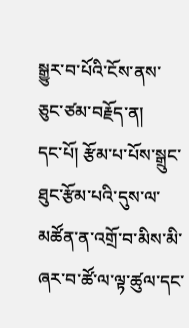སྒྱུར་བ་པོའི་ངོས་ནས་ཅུང་ཙམ་བརྗོད་ན།
དང་པོ། རྩོམ་པ་པོས་སྒྲུང་ཐུང་རྩོམ་པའི་དུས་ལ་མཚོན་ན་འགྲོ་བ་མིས་མི་ཞར་བ་ཚོ་ལ་ལྟ་ཚུལ་དང་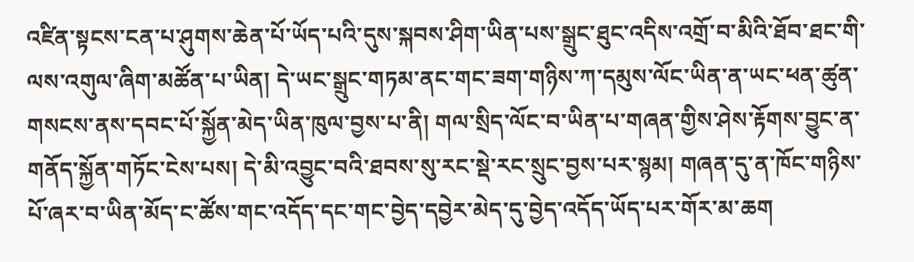འཛིན་སྟངས་ངན་པ་ཤུགས་ཆེན་པོ་ཡོད་པའི་དུས་སྐབས་ཤིག་ཡིན་པས་སྒྲུང་ཐུང་འདིས་འགྲོ་བ་མིའི་ཐོབ་ཐང་གི་ལས་འགུལ་ཞིག་མཚོན་པ་ཡིན། དེ་ཡང་སྒྲུང་གཏམ་ནང་གང་ཟག་གཉིས་ཀ་དམུས་ལོང་ཡིན་ན་ཡང་ཕན་ཚུན་གསངས་ནས་དབང་པོ་སྐྱོན་མེད་ཡིན་ཁུལ་བྱས་པ་ནི། གལ་སྲིད་ལོང་བ་ཡིན་པ་གཞན་གྱིས་ཤེས་རྟོགས་བྱུང་ན་གནོད་སྐྱོན་གཏོང་ངེས་པས། དེ་མི་འབྱུང་བའི་ཐབས་སུ་རང་སྡེ་རང་སྲུང་བྱས་པར་སྙམ། གཞན་དུ་ན་ཁོང་གཉིས་པོ་ཞར་བ་ཡིན་མོད་ང་ཚོས་གང་འདོད་དང་གང་བྱེད་དབྱེར་མེད་དུ་བྱེད་འདོད་ཡོད་པར་གོར་མ་ཆག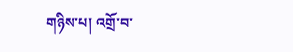གཉིས་པ། འགྲོ་བ་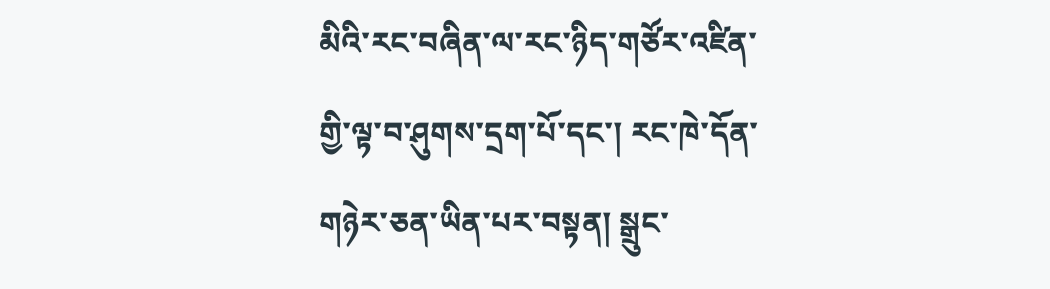མིའི་རང་བཞིན་ལ་རང་ཉིད་གཙོར་འཛིན་གྱི་ལྟ་བ་ཤུགས་དྲག་པོ་དང་། རང་ཁེ་དོན་གཉེར་ཅན་ཡིན་པར་བསྟན། སྒྲུང་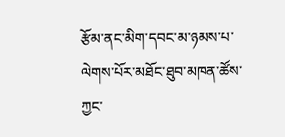རྩོམ་ནང་མིག་དབང་མ་ཉམས་པ་ལེགས་པོར་མཐོང་ཐུབ་མཁན་ཚོས་ཀྱང་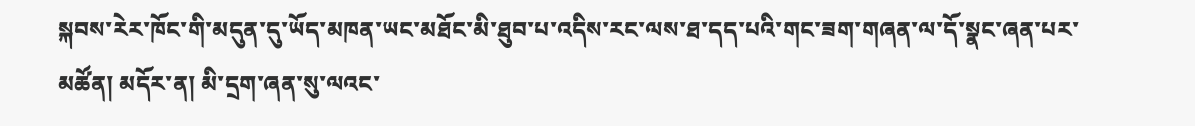སྐབས་རེར་ཁོང་གི་མདུན་དུ་ཡོད་མཁན་ཡང་མཐོང་མི་ཐུབ་པ་འདིས་རང་ལས་ཐ་དད་པའི་གང་ཟག་གཞན་ལ་དོ་སྣང་ཞན་པར་མཚོན། མདོར་ན། མི་དྲག་ཞན་སུ་ལའང་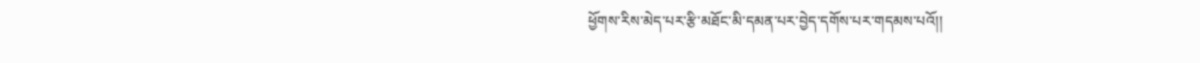ཕྱོགས་རིས་མེད་པར་རྩི་མཐོང་མི་དམན་པར་བྱེད་དགོས་པར་གདམས་པའོ།།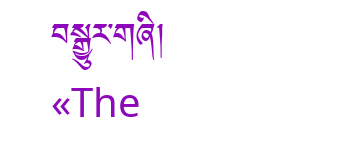བསྒྱུར་གཞི།
«The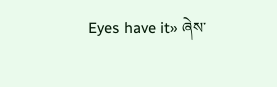Eyes have it» ཞེས་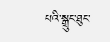པའི་སྒྲུང་ཐུང་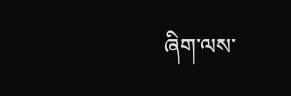ཞིག་ལས་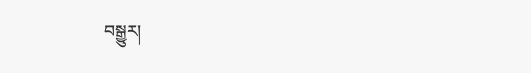བསྒྱུར།